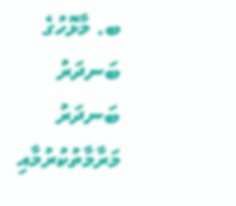ބ. މާޅޮހުގެ ބަނދަރު ބަނދަރު މަރާމާތުކުރުމާއި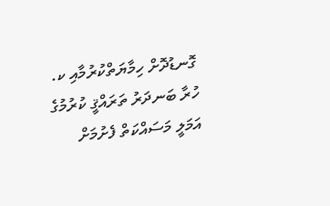ގޮނޑުދޮށް ހިމާޔަތްކުރުމާއި ކ. ހުރާ ބަނދަރު ތަރައްޤީ ކުރުމުގެ އަމަލީ މަސައްކަތް ފެށުމަށް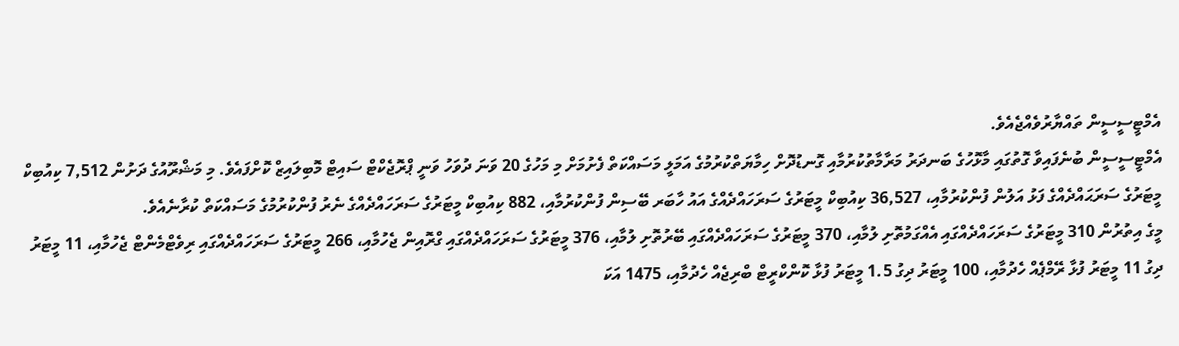އެމްޓީސީސީން ތައްޔާރުވެއްޖެއެވެ.
އެމްޓީސީސީން ބުނެފައިވާ ގޮތުގައި މާޅޮހުގެ ބަނދަރު މަރާމާތުކުރުމާއި ގޮނޑުދޮށް ހިމާޔަތްކުރުމުގެ އަމަލީ މަސައްކަތް ފެށުމަށް މި މަހުގެ 20 ވަނަ ދުވަހު ވަނީ ޕްރޮޖެކްޓް ސައިޓް މޮބިލައިޒް ކޮށްފައެވެ. މި މަޝްރޫއުގެ ދަށުން 7,512 ކިއުބިކް މީޓަރުގެ ސަރަޙައްދެއްގެ ފަޅު އަލުން ފުންކުރުމާއި، 36,527 ކިއުބިކް މީޓަރުގެ ސަރަހައްދެއްގެ އައު ހާބަރ ބޭސިން ފުންކުރުމާއި، 882 ކިއުބިކް މީޓަރުގެ ސަރަހައްދެއްގެ ނެރު ފުންކުރުމުގެ މަސައްކަތް ކުރާނެއެވެ.
މީގެ އިތުރުން 310 މީޓަރުގެ ސަރަހައްދެއްގައި އެއްގަމުތޮށި ލުމާއި، 370 މީޓަރުގެ ސަރަހައްދެއްގައި ބޭރުތޮށި ލުމާއި، 376 މީޓަރުގެ ސަރަހައްދެއްގައި ގްރޮއިން ޖެހުމާއި، 266 މީޓަރުގެ ސަރަހައްދެއްގައި ރިވެޓްމެންޓް ޖެހުމާއި، 11 މީޓަރު ދިގު 11 މީޓަރު ފުޅާ ރޭމްޕެއް ހެދުމާއި، 100 މީޓަރު ދިގު 1.5 މީޓަރު ފުޅާ ކޮންކްރީޓް ބްރިޖެއް ހެދުމާއި، 1475 އަކަ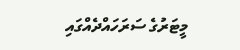މީޓަރުގެ ސަރަހައްދެއްގައި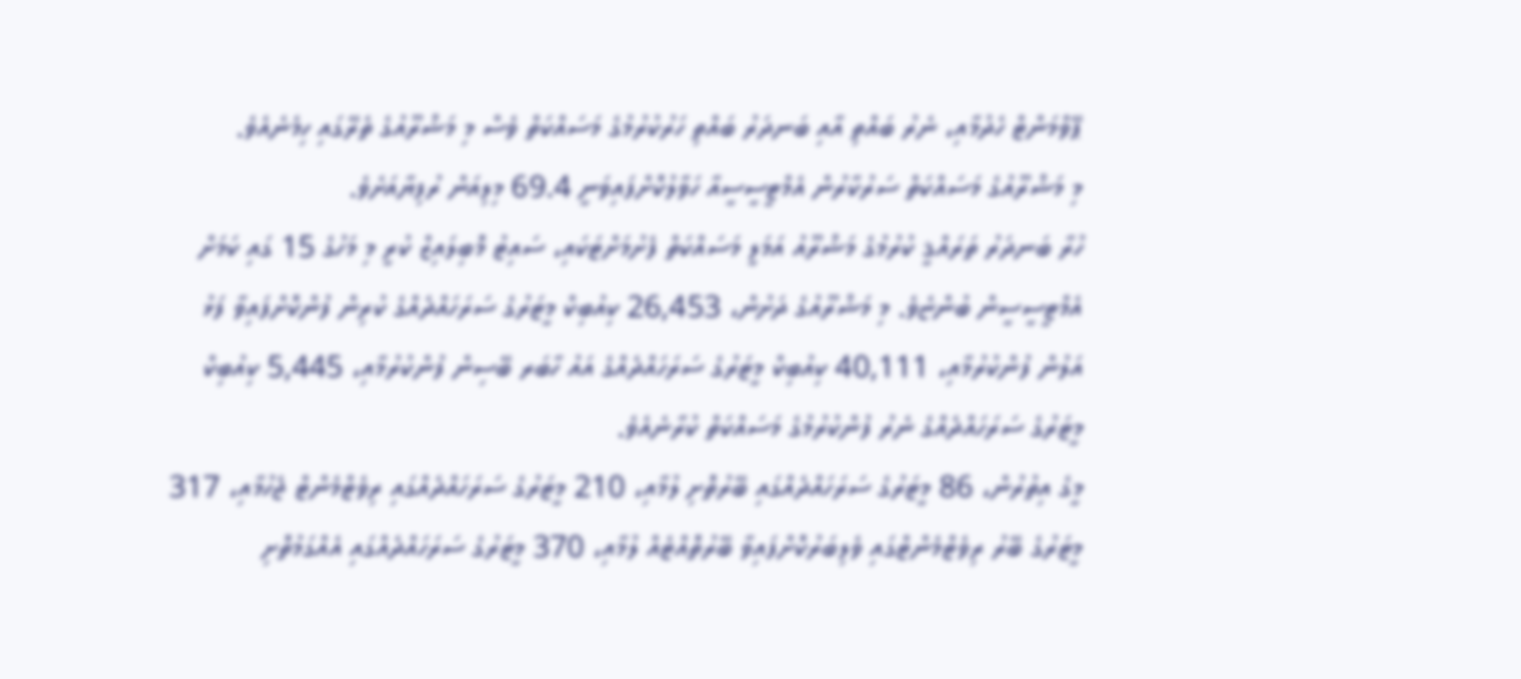ޕޭވްމަންޓް ހެދުމާއި، ނެރު ބައްތި އާއި ބަނދަރު ބައްތި ހަރުކުރުމުގެ މަސައްކަތް ވެސް މި މަޝްރޫއުގެ ތެރޭގައި ހިމެނެއެވެ.
މި މަޝްރޫއުގެ މަސައްކަތް ސަރުކާރުން އެމްޓީސީސީއާ ހަވާލުކޮށްފައިވަނީ 69.4 މިލިއަން ރުފިޔާއަށެވެ.
ހުރާ ބަނދަރު ތަރައްޤީ ކުރުމުގެ މަޝްރޫއު އަމަލީ މަސައްކަތް ފެށުމަށްޓަކައި، ސައިޓު މޮބިލައިޒް ކުރީ މި މަހުގެ 15 ގައި ކަމަށް އެމްޓީސީސީން ބުންޏެވެ. މި މަޝްރޫއުގެ ދަށުން، 26,453 ކިއުބިކް މީޓަރުގެ ސަރަހައްދެއްގެ ކުރިން ފުންކޮށްފައިވާ ފަޅު އަލުން ފުންކުރުމާއި، 40,111 ކިއުބިކް މީޓަރުގެ ސަރަހައްދެއްގެ އައު ހާބަރ ބޭސިން ފުންކުރުމާއި، 5,445 ކިއުބިކް މީޓަރުގެ ސަރަހައްދެއްގެ ނެރު ފުންކުރުމުގެ މަސައްކަތް ކުރާނެއެވެ.
މީގެ އިތުރުން، 86 މީޓަރުގެ ސަރަހައްދެއްގައި ބޭރުތޮށި ލުމާއި، 210 މީޓަރުގެ ސަރަހައްދެއްގައި ރިވެޓްމެންޓް ޖެހުމާއި، 317 މީޓަރުގެ ބޭރު ރިވެޓްމެންޓްގައި ވެލިބަރުކޮށްފައިވާ ބޭރުތޮއްޓެއް ލުމާއި، 370 މީޓަރުގެ ސަރަހައްދެއްގައި އެއްގަމުތޮށި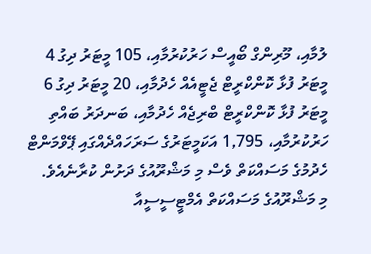ލުމާއި، މޫރިންގް ބޯއީސް ހަރުކުރުމާއި، 105 މީޓަރު ދިގު 4 މީޓަރު ފުޅާ ކޮންކްރީޓް ޖެޓީއެއް ހެދުމާއި، 20 މީޓަރު ދިގު 6 މީޓަރު ފުޅާ ކޮންކްރީޓް ބްރިޖެއް ހެދުމާއި، ބަނދަރު ބައްތި ހަރުކުރުމާއި، 1,795 އަކަމީޓަރުގެ ސަރަހައްދެއްގައި ޕޭވްމަންޓް ހެދުމުގެ މަސައްކަތް ވެސް މި މަޝްރޫއުގެ ދަށުން ކުރާނެއެވެ.
މި މަޝްރޫއުގެ މަސައްކަތް އެމްޓީސީސީއާ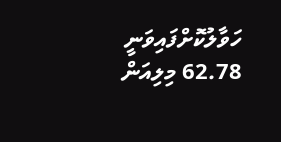ހަވާލުކޮށްފައިވަނީ 62.78 މިލިއަން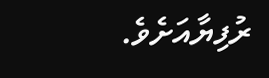ރުފިޔާއަށެވެ.